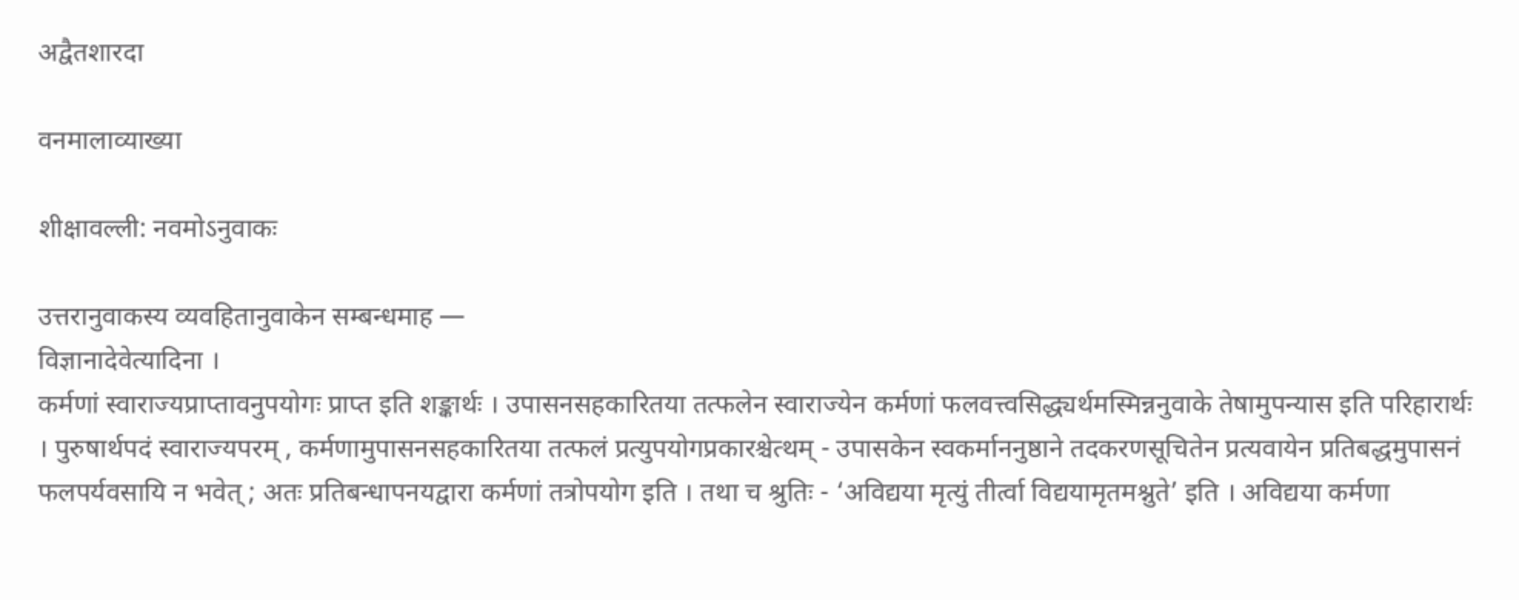अद्वैतशारदा

वनमालाव्याख्या

शीक्षावल्ली: नवमोऽनुवाकः

उत्तरानुवाकस्य व्यवहितानुवाकेन सम्बन्धमाह —
विज्ञानादेवेत्यादिना ।
कर्मणां स्वाराज्यप्राप्तावनुपयोगः प्राप्त इति शङ्कार्थः । उपासनसहकारितया तत्फलेन स्वाराज्येन कर्मणां फलवत्त्वसिद्ध्यर्थमस्मिन्ननुवाके तेषामुपन्यास इति परिहारार्थः । पुरुषार्थपदं स्वाराज्यपरम् , कर्मणामुपासनसहकारितया तत्फलं प्रत्युपयोगप्रकारश्चेत्थम् - उपासकेन स्वकर्माननुष्ठाने तदकरणसूचितेन प्रत्यवायेन प्रतिबद्धमुपासनं फलपर्यवसायि न भवेत् ; अतः प्रतिबन्धापनयद्वारा कर्मणां तत्रोपयोग इति । तथा च श्रुतिः - ‘अविद्यया मृत्युं तीर्त्वा विद्ययामृतमश्नुते’ इति । अविद्यया कर्मणा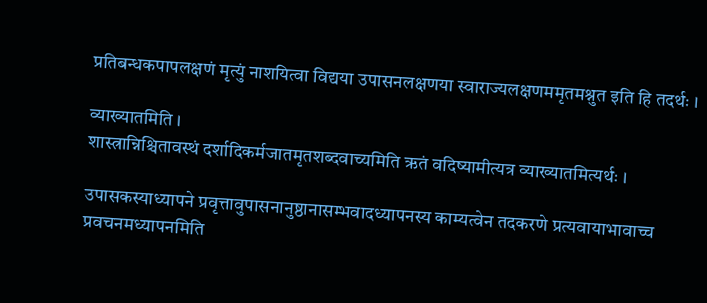प्रतिबन्धकपापलक्षणं मृत्युं नाशयित्वा विद्यया उपासनलक्षणया स्वाराज्यलक्षणममृतमश्नुत इति हि तदर्थः ।

व्याख्यातमिति ।
शास्त्रान्निश्चितावस्थं दर्शादिकर्मजातमृतशब्दवाच्यमिति ऋतं वदिष्यामीत्यत्र व्याख्यातमित्यर्थः ।

उपासकस्याध्यापने प्रवृत्तावुपासनानुष्ठानासम्भवादध्यापनस्य काम्यत्वेन तदकरणे प्रत्यवायाभावाच्च प्रवचनमध्यापनमिति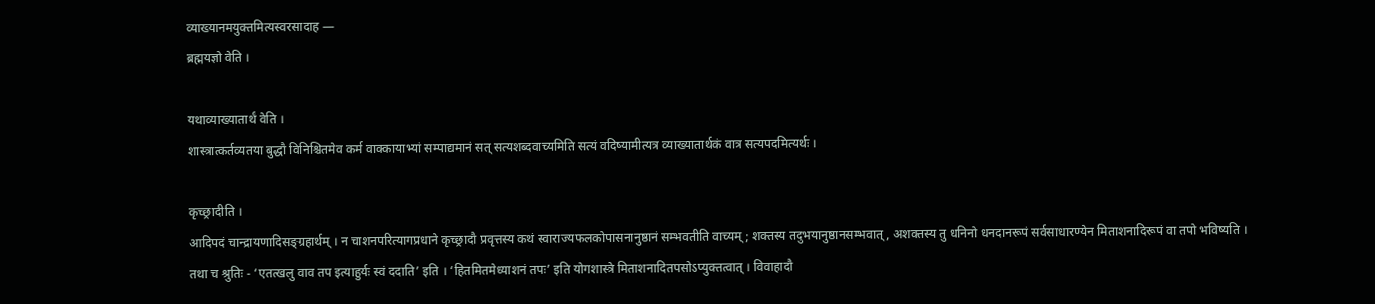व्याख्यानमयुक्तमित्यस्वरसादाह —
ब्रह्मयज्ञो वेति ।

यथाव्याख्यातार्थं वेति ।
शास्त्रात्कर्तव्यतया बुद्धौ विनिश्चितमेव कर्म वाक्कायाभ्यां सम्पाद्यमानं सत् सत्यशब्दवाच्यमिति सत्यं वदिष्यामीत्यत्र व्याख्यातार्थकं वात्र सत्यपदमित्यर्थः ।

कृच्छ्रादीति ।
आदिपदं चान्द्रायणादिसङ्ग्रहार्थम् । न चाशनपरित्यागप्रधाने कृच्छ्रादौ प्रवृत्तस्य कथं स्वाराज्यफलकोपासनानुष्ठानं सम्भवतीति वाच्यम् ; शक्तस्य तदुभयानुष्ठानसम्भवात् , अशक्तस्य तु धनिनो धनदानरूपं सर्वसाधारण्येन मिताशनादिरूपं वा तपो भविष्यति । तथा च श्रुतिः - ‘एतत्खलु वाव तप इत्याहुर्यः स्वं ददाति’ इति । ‘हितमितमेध्याशनं तपः’ इति योगशास्त्रे मिताशनादितपसोऽप्युक्तत्वात् । विवाहादौ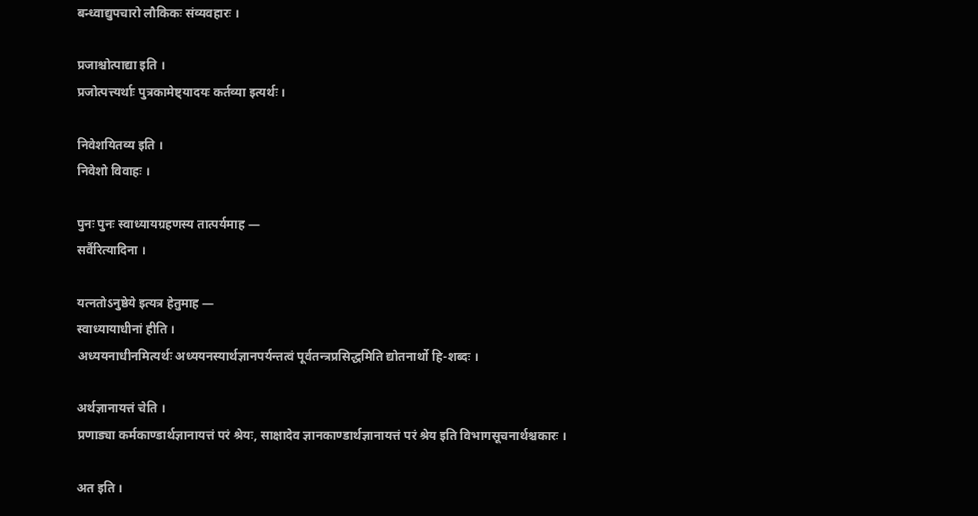बन्ध्वाद्युपचारो लौकिकः संव्यवहारः ।

प्रजाश्चोत्पाद्या इति ।
प्रजोत्पत्त्यर्थाः पुत्रकामेष्ट्यादयः कर्तव्या इत्यर्थः ।

निवेशयितव्य इति ।
निवेशो विवाहः ।

पुनः पुनः स्वाध्यायग्रहणस्य तात्पर्यमाह —
सर्वैरित्यादिना ।

यत्नतोऽनुष्ठेये इत्यत्र हेतुमाह —
स्वाध्यायाधीनां हीति ।
अध्ययनाधीनमित्यर्थः अध्ययनस्यार्थज्ञानपर्यन्तत्वं पूर्वतन्त्रप्रसिद्धमिति द्योतनार्थो हि-शब्दः ।

अर्थज्ञानायत्तं चेति ।
प्रणाड्या कर्मकाण्डार्थज्ञानायत्तं परं श्रेयः, साक्षादेव ज्ञानकाण्डार्थज्ञानायत्तं परं श्रेय इति विभागसूचनार्थश्चकारः ।

अत इति ।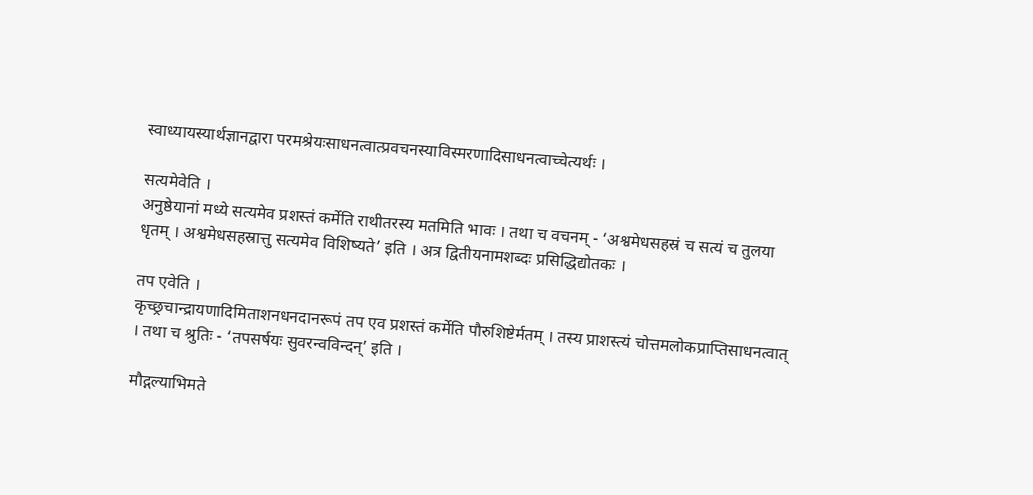स्वाध्यायस्यार्थज्ञानद्वारा परमश्रेयःसाधनत्वात्प्रवचनस्याविस्मरणादिसाधनत्वाच्चेत्यर्थः ।

सत्यमेवेति ।
अनुष्ठेयानां मध्ये सत्यमेव प्रशस्तं कर्मेति राथीतरस्य मतमिति भावः । तथा च वचनम् - ‘अश्वमेधसहस्रं च सत्यं च तुलया धृतम् । अश्वमेधसहस्रात्तु सत्यमेव विशिष्यते’ इति । अत्र द्वितीयनामशब्दः प्रसिद्धिद्योतकः ।

तप एवेति ।
कृच्छ्रचान्द्रायणादिमिताशनधनदानरूपं तप एव प्रशस्तं कर्मेति पौरुशिष्टेर्मतम् । तस्य प्राशस्त्यं चोत्तमलोकप्राप्तिसाधनत्वात् । तथा च श्रुतिः - ‘तपसर्षयः सुवरन्वविन्दन्’ इति ।

मौद्गल्याभिमते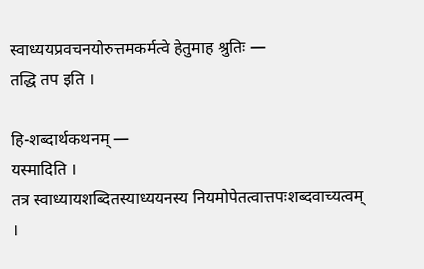स्वाध्ययप्रवचनयोरुत्तमकर्मत्वे हेतुमाह श्रुतिः —
तद्धि तप इति ।

हि-शब्दार्थकथनम् —
यस्मादिति ।
तत्र स्वाध्यायशब्दितस्याध्ययनस्य नियमोपेतत्वात्तपःशब्दवाच्यत्वम् ।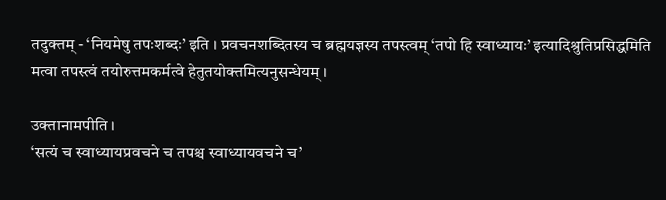तदुक्तम् - ‘नियमेषु तपःशब्दः’ इति । प्रवचनशब्दितस्य च ब्रह्मयज्ञस्य तपस्त्वम् ‘तपो हि स्वाध्यायः’ इत्यादिश्रुतिप्रसिद्धमिति मत्वा तपस्त्वं तयोरुत्तमकर्मत्वे हेतुतयोक्तमित्यनुसन्धेयम् ।

उक्तानामपीति ।
‘सत्यं च स्वाध्यायप्रवचने च तपश्च स्वाध्यायवचने च’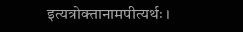इत्यत्रोक्तानामपीत्यर्थः ।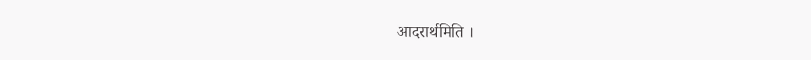आदरार्थमिति ।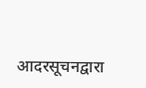आदरसूचनद्वारा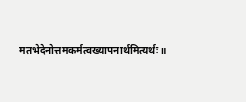मतभेदेनोत्तमकर्मत्वख्यापनार्थमित्यर्थः ॥